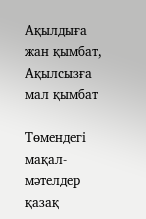Ақылдыға жан қымбат, Ақылсызға мал қымбат

Төмендегі мақал-мәтелдер қазақ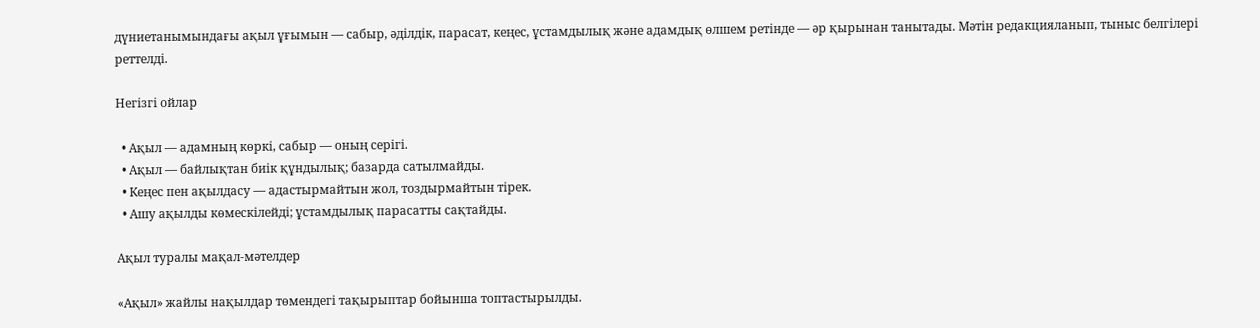дүниетанымындағы ақыл ұғымын — сабыр, әділдік, парасат, кеңес, ұстамдылық және адамдық өлшем ретінде — әр қырынан танытады. Мәтін редакцияланып, тыныс белгілері реттелді.

Негізгі ойлар

  • Ақыл — адамның көркі, сабыр — оның серігі.
  • Ақыл — байлықтан биік құндылық; базарда сатылмайды.
  • Кеңес пен ақылдасу — адастырмайтын жол, тоздырмайтын тірек.
  • Ашу ақылды көмескілейді; ұстамдылық парасатты сақтайды.

Ақыл туралы мақал-мәтелдер

«Ақыл» жайлы нақылдар төмендегі тақырыптар бойынша топтастырылды.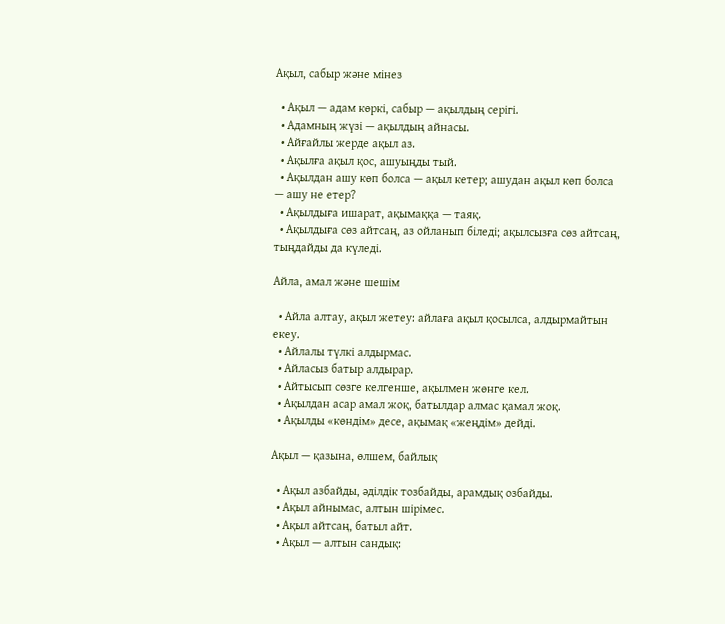Ақыл, сабыр және мінез

  • Ақыл — адам көркі, сабыр — ақылдың серігі.
  • Адамның жүзі — ақылдың айнасы.
  • Айғайлы жерде ақыл аз.
  • Ақылға ақыл қос, ашуыңды тый.
  • Ақылдан ашу көп болса — ақыл кетер; ашудан ақыл көп болса — ашу не етер?
  • Ақылдыға ишарат, ақымаққа — таяқ.
  • Ақылдыға сөз айтсаң, аз ойланып біледі; ақылсызға сөз айтсаң, тыңдайды да күледі.

Айла, амал және шешім

  • Айла алтау, ақыл жетеу: айлаға ақыл қосылса, алдырмайтын екеу.
  • Айлалы түлкі алдырмас.
  • Айласыз батыр алдырар.
  • Айтысып сөзге келгенше, ақылмен жөнге кел.
  • Ақылдан асар амал жоқ, батылдар алмас қамал жоқ.
  • Ақылды «көндім» десе, ақымақ «жеңдім» дейді.

Ақыл — қазына, өлшем, байлық

  • Ақыл азбайды, әділдік тозбайды, арамдық озбайды.
  • Ақыл айнымас, алтын шірімес.
  • Ақыл айтсаң, батыл айт.
  • Ақыл — алтын сандық: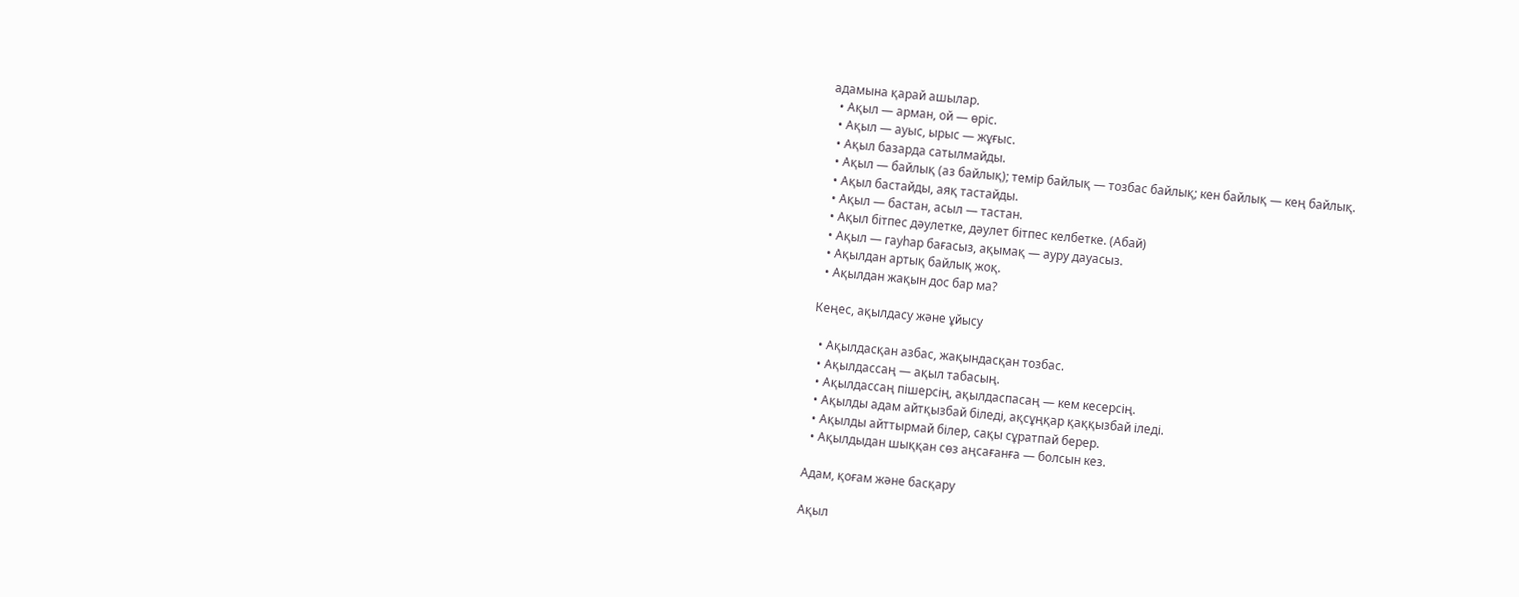адамына қарай ашылар.
  • Ақыл — арман, ой — өріс.
  • Ақыл — ауыс, ырыс — жұғыс.
  • Ақыл базарда сатылмайды.
  • Ақыл — байлық (аз байлық); темір байлық — тозбас байлық; кен байлық — кең байлық.
  • Ақыл бастайды, аяқ тастайды.
  • Ақыл — бастан, асыл — тастан.
  • Ақыл бітпес дәулетке, дәулет бітпес келбетке. (Абай)
  • Ақыл — гауһар бағасыз, ақымақ — ауру дауасыз.
  • Ақылдан артық байлық жоқ.
  • Ақылдан жақын дос бар ма?

Кеңес, ақылдасу және ұйысу

  • Ақылдасқан азбас, жақындасқан тозбас.
  • Ақылдассаң — ақыл табасың.
  • Ақылдассаң пішерсің, ақылдаспасаң — кем кесерсің.
  • Ақылды адам айтқызбай біледі, ақсұңқар қаққызбай іледі.
  • Ақылды айттырмай білер, сақы сұратпай берер.
  • Ақылдыдан шыққан сөз аңсағанға — болсын кез.

Адам, қоғам және басқару

Ақыл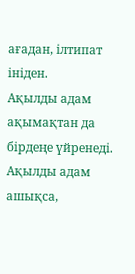ағадан, ілтипат ініден.
Ақылды адам ақымақтан да бірдеңе үйренеді.
Ақылды адам ашықса,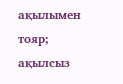ақылымен тояр; ақылсыз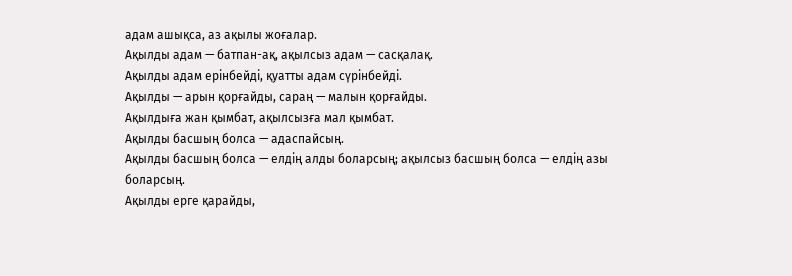адам ашықса, аз ақылы жоғалар.
Ақылды адам — батпан-ақ, ақылсыз адам — сасқалақ.
Ақылды адам ерінбейді, қуатты адам сүрінбейді.
Ақылды — арын қорғайды, сараң — малын қорғайды.
Ақылдыға жан қымбат, ақылсызға мал қымбат.
Ақылды басшың болса — адаспайсың.
Ақылды басшың болса — елдің алды боларсың; ақылсыз басшың болса — елдің азы боларсың.
Ақылды ерге қарайды,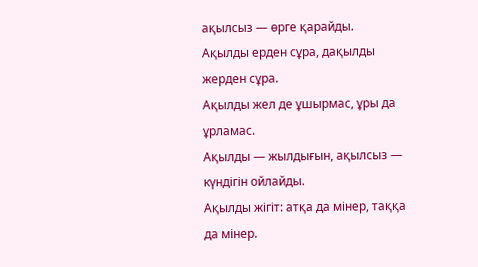ақылсыз — өрге қарайды.
Ақылды ерден сұра, дақылды жерден сұра.
Ақылды жел де ұшырмас, ұры да ұрламас.
Ақылды — жылдығын, ақылсыз — күндігін ойлайды.
Ақылды жігіт: атқа да мінер, таққа да мінер.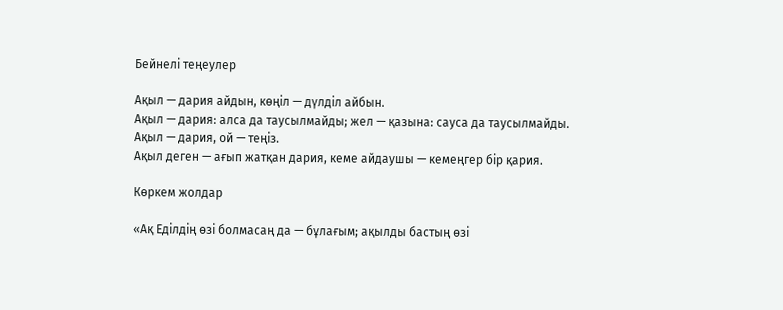Бейнелі теңеулер

Ақыл — дария айдын, көңіл — дүлділ айбын.
Ақыл — дария: алса да таусылмайды; жел — қазына: сауса да таусылмайды.
Ақыл — дария, ой — теңіз.
Ақыл деген — ағып жатқан дария, кеме айдаушы — кемеңгер бір қария.

Көркем жолдар

«Ақ Еділдің өзі болмасаң да — бұлағым; ақылды бастың өзі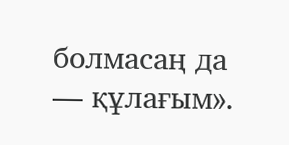болмасаң да — құлағым».